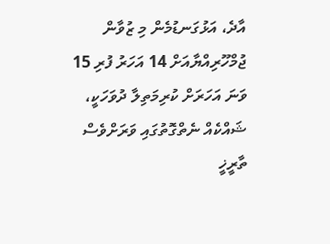އާދެ، އަޅުގަނޑުމެން މި ޒުވާން ޖުމްހޫރިއްޔާއަށް 14 އަހަރު ފުރި 15 ވަނަ އަހަރަށް ކުރިމަތިލާ ދުވަހަކީ، ޝައްކެއް ނެތްގޮތުގައި ވަރަށްވެސް ތާރީޚީ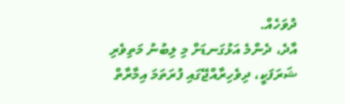ދުވަހެއް.
އާދެ، ދެންމެ އަޅުގަނޑަށް މި ލިބުނު މަތިވެރި ޝަރަފަކީ، ދިވެހިރާއްޖޭގައި ފުރަތަމަ އިމާރާތް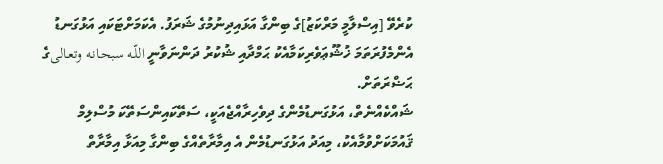ކުރެވޭ [އިސްލާމީ މަރްކަޒު]ގެ ބިންގާ އަޅައިދިނުމުގެ ޝަރަފު. އެކަމަށްޓަކައި އަޅުގަނޑު އެންމެފުރަތަމަ ޚުޝޫޢަވެރިކަމާއެކު ޙަމްދާއި ޝުކުރު ދަންނަވާނީ اللّـه سبحـانـه وتعـالىގެ ޙަޟްރަތަށް.
ޝައްކެއްނެތް، އަޅުގަނޑުމެންގެ ދިވެހިރާއްޖެއަކީ، ސަތޭކައިންސަތޭކަ މުސްލިމް ޤައުމަކަށްވުމާއެކު، މިއަދު އަޅުގަނޑުމެން އެ އިމާރާތެއްގެ ބިންގާ މިއަޅާ އިމާރާތް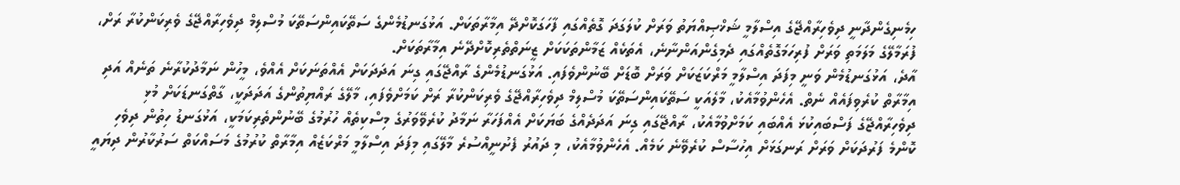ހިމެނިގެންދާނީ ދިވެހިރާއްޖޭގެ އިސްލާމީ ޝަޚްޞިއްޔަތު ވަރަށް ކުލަގަދަ ގޮތެއްގައި ފާހަގަކޮށްދޭ އިމާރާތަކަށް. އަޅުގަނޑުމެންގެ ސަތޭކައިންސަތޭކަ މުސްލިމް ދިވެހިރާއްޖޭގެ ވެރިކަންކުރާ ރަށް، ފުރަމާލޭގެ މަލަމަތި ވަރަށް ފުރިހަމަގޮތެއްގައި ދެމިގެންއަންނާނެ، އެތަކެއް ޒަމާންތަކަކަށް ޒީނަތްތެރިކޮށްދޭނެ އިމާރާތަކަށް.
އާދެ، އަޅުގަނޑުމެން ވަނީ މިފަދަ އިސްލާމީ މަރްކަޒަކަށް ވަރަށް ބޮޑަށް ބޭނުންވެފައި. އަޅުގަނޑުމެންގެ ރާއްޖޭގައި ގިނަ އަދަދަކަށް އެއްތަނަކަށް އެއްވެ، މީހުން ނަމާދުކުރާނެ ތަނެއް އަދި އިމާރާތް ކުރެވިފައެއް ނެތް. އެހެންވުމާއެކު، މާލެއަކީ ސަތޭކައިންސަތޭކަ މުސްލިމް ދިވެހިރާއްޖޭގެ ވެރިކަންކުރާ ރަށް ކަމަށްވެފައި، މާލޭގެ ރައްޔިތުންގެ އަދަދަކީ، ގާތްގަނޑަކަށް މުޅި ދިވެހިރާއްޖޭގެ ފަސްބައިކުޅަ އެއްބައި ކަމަށްވުމާއެކު، ރާއްޖޭގައި ގިނަ އަދަދެއްގެ ބަޔަކަށް އެއްފަހަރާ ނަމާދު ކުރެވޭވަރުގެ މިސްކިތެއް ހުރުމުގެ ބޭނުންތެރިކަމަކީ، އަޅުގަނޑު ހިތުން ދިވެހި ކޮންމެ ފަރުދަކަށް ވަރަށް ރަނގަޅަށް އިހުސާސް ކުރެވޭނެ ކަމެއް. އެހެންވުމާއެކު، މި ދައުރު ފެށުނީއްސުރެ މާލޭގައި މިފަދަ އިސްލާމީ މަރްކަޒެއް އިމާރާތް ކުރުމުގެ މަސައްކަތް ސަރުކާރުން ދިޔައީ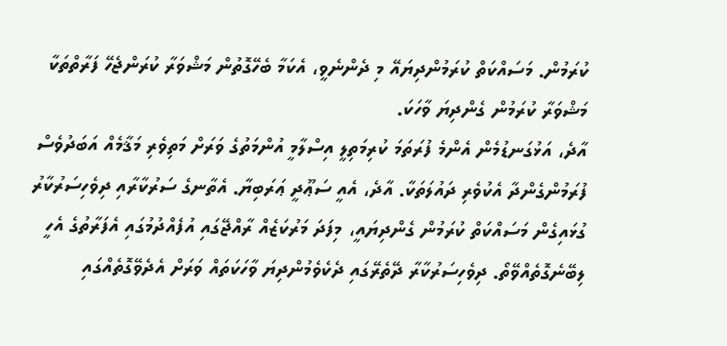ކުރަމުން. މަސައްކަތް ކުރަމުންދިޔައޭ މި ދެންނެވީ، އެކަމާ ބެހޭގޮތުން މަޝްވަރާ ކުރަންޖެހޭ ފަރާތްތަކާ މަޝްވަރާ ކުރަމުން ގެންދިޔަ ވާހަކަ.
އާދެ، އަޅުގަނޑުމެން އެންމެ ފުރަތަމަ ކުރިމަތިލީ އިސްލާމީ އުންމަތުގެ ވަރަށް މަތިވެރި މަޤާމެއް އަބަދުވެސް ފުރަމުންގެންދާ އެކުވެރި ދައުލަތަކާ. އާދެ، އެއީ ސަޢޫދީ ޢަރަބިޔާ. އެތާނގެ ސަރުކާރާއި ދިވެހިސަރުކާރު ގުޅައިގެން މަސައްކަތް ކުރަމުން ގެންދިޔައީ، މިފަދަ މަރުކަޒެއް ރާއްޖޭގައި އުފެއްދުމުގައި އެފަރާތުގެ އެހީ ލިބޭނެގޮތެއްވޭތޯ. ދިވެހިސަރުކާރާ ދޭތެރޭގައި ދެކެވެމުންދިޔަ ވާހަކަތައް ވަރަށް އެދެވޭގޮތެއްގައި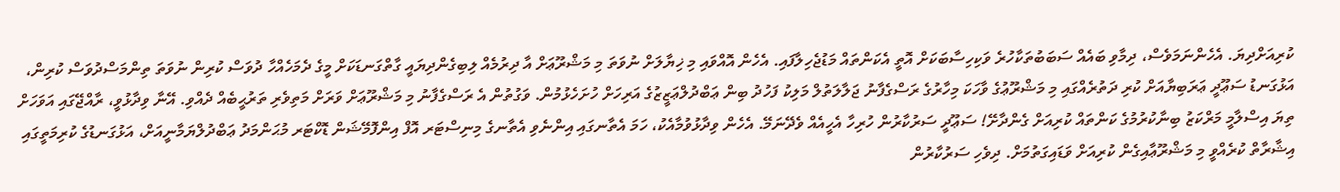ކުރިއަށްދިޔަ. އެހެންނަމަވެސް، ދިމާވި ބައެއް ސަބަބުތަކާހުރެ ވަކިހިސާބަކަށް އޮތީ އެކަންތައް މަޑުޖެހިލާފައި. އެހެން އޮއްވައި މި ޚިޔާލަށް ނުވަތަ މި މަޝްރޫޢަށް އާ ދިރުމެއް ލިބިގެންދިޔައީ ގާތްގަނޑަކަށް މީގެ ދެމަހެއްހާ ދުވަސް ކުރިން ނުވަތަ ތިންމަސްދުވަސް ކުރިން، އަޅުގަނޑު ސަޢޫދީ ޢަރަބިޔާއަށް ކުރި ދަތުރެއްގައި މި މަޝްރޫޢުގެ ވާހަކަ މިހާރުގެ ރަސްގެފާނު ޖަލާލަތުލް މަލިކު ފަހުދު ބިން ޢަބްދުލްޢަޒީޒުގެ އަރިހަށް ހުށަހެޅުމުން. ވަގުތުން އެ ރަސްގެފާނު މި މަޝްރޫޢަށް ވަރަށް މަތިވެރި ތަރުޙީބެއް ދެއްވި. އޭނާ ވިދާޅުވީ، ރާއްޖޭގައި އަވަހަށް ތިޔަ އިސްލާމީ މަރްކަޒު ބިނާކުރުމުގެ ކަންތައް ކުރިއަށް ގެންދާށޭ! ސަޢޫދީ ސަރުކާރުން ހުރިހާ އެހީއެއް ވެދޭނަމޭ. އެހެން ވިދާޅުވުމާއެކު، ހަމަ އެތާނގައި އިންނެވި އެތާނގެ މިނިސްޓަރ އޮފް އިންފޮމޭޝަން ޑޮކްޓަރ މުޙަންމަދު ޢަބްދުލްޔަމާނީއަށް، އަޅުގަނޑުގެ ކުރިމަތީގައި އިޝާރާތް ކުރެއްވީ މި މަޝްރޫޢާއިގެން ކުރިއަށް ވަޑައިގަތުމަށް. ދިވެހި ސަރުކާރުން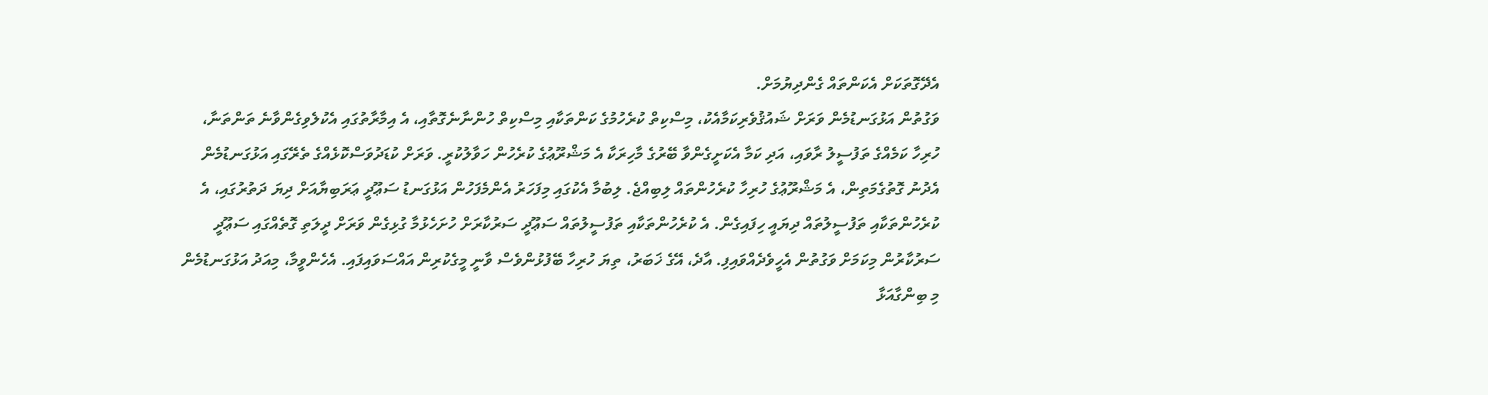އެދޭގޮތަކަށް އެކަންތައް ގެންދިޔުމަށް.
ވަގުތުން އަޅުގަނޑުމެން ވަރަށް ޝައުޤުވެރިކަމާއެކު، މިސްކިތް ކުރެހުމުގެ ކަންތަކާއި މިސްކިތް ހުންނާނެގޮތާއި، އެ އިމާރާތުގައި އެކުލެވިގެންވާނެ ތަންތަނާ، ހުރިހާ ކަމެއްގެ ތަފުސީލު ރާވައި، އަދި ކަމާ އެކަށީގެންވާ ބޭރުގެ މާހިރަކާ އެ މަޝްރޫޢުގެ ކުރެހުން ހަވާލުކުރީ. ވަރަށް ކުޑަދުވަސްކޮޅެއްގެ ތެރޭގައި އަޅުގަނޑުމެން އެދުނު ގޮތުގެމަތިން، އެ މަޝްރޫޢުގެ ހުރިހާ ކުރެހުންތައް ލިބިއްޖެ. ލިބުމާ އެކުގައި މިފަހަރު އެންމެފަހުން އަޅުގަނޑު ސަޢޫދީ ޢަރަބިޔާއަށް ދިޔަ ދަތުރުގައި، އެ ކުރެހުންތަކާއި ތަފުސީލުތައް ދިޔައީ ހިފައިގެން. އެ ކުރެހުންތަކާއި ތަފުސީލުތައް ސަޢޫދީ ސަރުކާރަށް ހުށަހެޅުމާ ގުޅިގެން ވަރަށް ދީލަތި ގޮތެއްގައި ސަޢޫދީ ސަރުކާރުން މިކަމަށް ވަގުތުން އެހީވެދެއްވައިފި. އާދެ، އޭގެ ޚަބަރު، ތިޔަ ހުރިހާ ބޭފުޅުންވެސް ވާނީ މީގެކުރިން އައްސަވައިފައި. އެހެންވީމާ، މިއަދު އަޅުގަނޑުމެން މި ބިންގާއަޅާ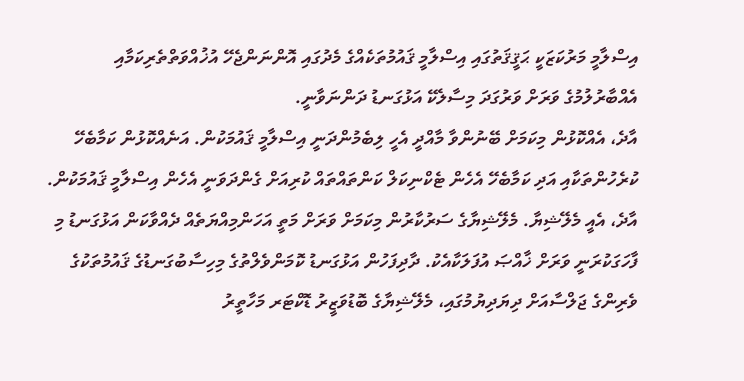އިސްލާމީ މަރުކަޒަކީ ޙަޤީޤަތުގައި އިސްލާމީ ޤައުމުތަކެއްގެ މެދުގައި އޮންނަންޖެހޭ އުޚުއްވަތްތެރިކަމާއި އެއްބާރުލުމުގެ ވަރަށް ވަރުގަދަ މިސާލެކޭ އަޅުގަނޑު ދަންނަވާނީ.
އާދެ، އެއްކޮޅުން މިކަމަށް ބޭނުންވާ މާއްދީ އެހީ ލިބެމުންދަނީ އިސްލާމީ ޤައުމަކުން. އަނެއްކޮޅުން ކަމާބެހޭ ކުރެހުންތަކާއި އަދި ކަމާބެހޭ އެހެން ޓެކްނިކަލް ކަންތައްތައް ކުރިއަށް ގެންދަވަނީ އެހެން އިސްލާމީ ޤައުމަކުން. އާދެ، އެއީ މެލޭޝިޔާ. މެލޭޝިޔާގެ ސަރުކާރުން މިކަމަށް ވަރަށް މަތީ އަހަންމިއްޔަތެއް ދެއްވާކަން އަޅުގަނޑު މި ފާހަގަކުރަނީ ވަރަށް ޚާއްޞަ އުފަލަކާއެކު. ދާދިފަހުން އަޅުގަނޑު ކޮމަންވެލްތުގެ މިހިސާބުގަނޑުގެ ޤައުމުތަކުގެ ވެރިންގެ ޖަލްސާއަށް ދިޔަދިޔުމުގައި، މެލޭޝިޔާގެ ބޮޑުވަޒީރު ޑޮކްޓަރ މަހާތީރު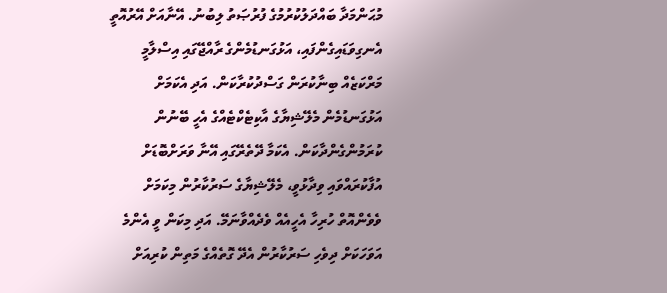މުޙަންމަދާ ބައްދަލުކުރުމުގެ ފުރުޞަތު ލިބުނު. އޭނާއަށް އޭރުއޮތީ އެނގިވަޑައިގެންފައި، އަޅުގަނޑުމެންގެ ރާއްޖޭގައި އިސްލާމީ މަރްކަޒެއް ބިނާކުރަން ގަސްދުކުރާކަން. އަދި އެކަމަށް އަޅުގަނޑުމެން މެލޭޝިޔާގެ އާކިޓެކްޓެއްގެ އެހީ ބޭނުން ކުރަމުންގެންދާކަން. އެކަމާ ދޭތެރޭގައި އޭނާ ވަރަށްބޮޑަށް އުފާކުރައްވައި ވިދާޅުވީ، މެލޭޝިޔާގެ ސަރުކާރުން މިކަމަށް ވެވެންއޮތް ހުރިހާ އެހީއެއް ވެދެއްވާނަމޭ. އަދި މިކަން ވީ އެންމެ އަވަހަކަށް ދިވެހި ސަރުކާރުން އެދޭ ގޮތެއްގެ މަތިން ކުރިއަށް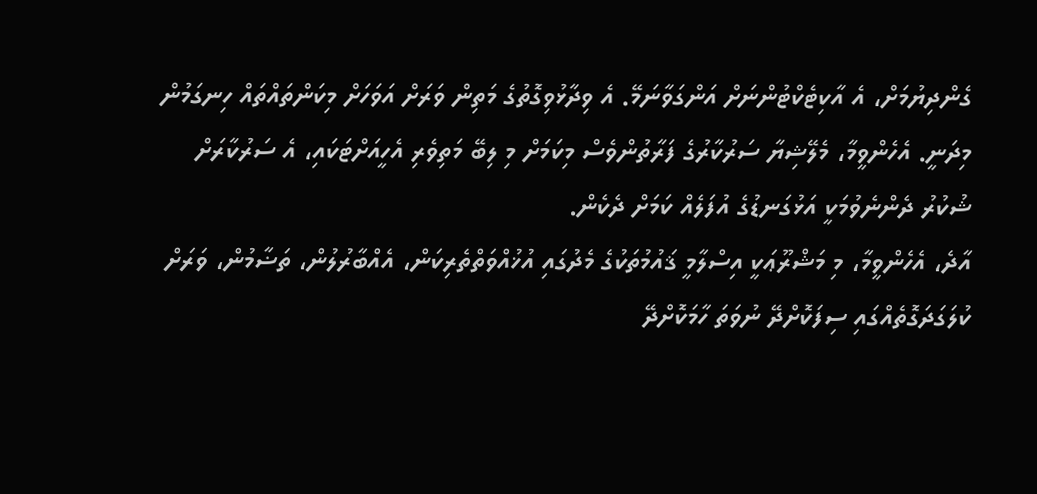ގެންދިޔުމަށް، އެ އާކިޓެކްޓުންނަށް އަންގަވާނަމޭ. އެ ވިދާޅުވިގޮތުގެ މަތިން ވަރަށް އަވަހަށް މިކަންތައްތައް ހިނގަމުން މިދަނީ. އެހެންވީމާ، މެލޭޝިޔާ ސަރުކާރުގެ ފަރާތުންވެސް މިކަމަށް މި ލިބޭ މަތިވެރި އެހީއަށްޓަކައި، އެ ސަރުކާރަށް ޝުކުރު ދެންނެވުމަކީ އަޅުގަނޑުގެ އުފަލެއް ކަމަށް ދެކެން.
އާދެ، އެހެންވީމާ، މި މަޝްރޫޢަކީ އިސްލާމީ ޤައުމުތަކުގެ މެދުގައި އުޚުއްވަތްތެރިކަން، އެއްބާރުލުން، ތަޟާމުން، ވަރަށް ކުލަގަދަގޮތެއްގައި ސިފަކޮށްދޭ ނުވަތަ ހާމަކޮށްދޭ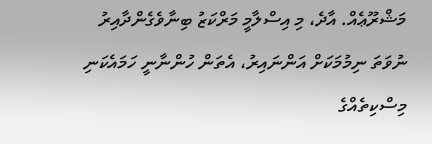މަޝްރޫޢެއް. އާދެ، މި އިސްލާމީ މަރްކަޒު ބިނާވެގެންދާއިރު ނުވަތަ ނިމުމަކަށް އަންނައިރު، އެތަން ހުންނާނީ ހަމައެކަނި މިސްކިތެއްގެ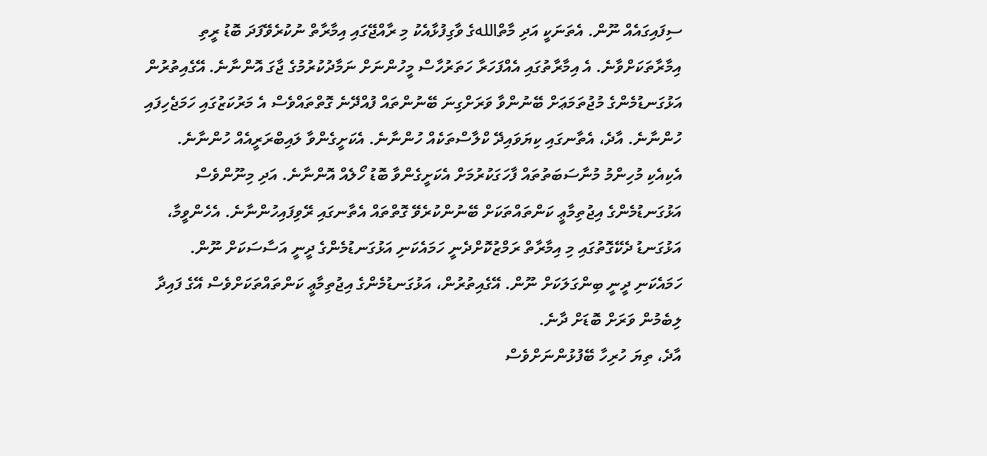ސިފައިގައެއް ނޫން. އެތަނަކީ އަދި މާތްاللهގެ ވާގިފުޅާއެކު މި ރާއްޖޭގައި އިމާރާތް ނުކުރެވޭފަދަ ބޮޑު ރީތި އިމާރާތަކަށްވާނެ. އެ އިމާރާތުގައި އެއްފަހަރާ ހަތަރުހާސް މީހުންނަށް ނަމާދުކުރުމުގެ ޖާގަ އޮންނާނެ. އޭގެއިތުރުން އަޅުގަނޑުމެންގެ މުޖުތަމަޢަށް ބޭނުންވާ ވަރަށްގިނަ ބޭނުންތައް ފުއްދޭނެ ގޮތްތައްވެސް އެ މަރުކަޒުގައި ހަމަޖެހިފައި ހުންނާނެ. އާދެ، އެތާނގައި ކިޔަވައިދޭ ކްލާސްތަކެއް ހުންނާނެ. އެކަށީގެންވާ ލައިބްރަރީއެއް ހުންނާނެ. އެކިއެކި މުހިންމު މުނާސަބަތުތައް ފާހަގަކުރުމަށް އެކަށީގެންވާ ބޮޑު ހޯލެއް އޮންނާނެ. އަދި މިނޫންވެސް އަޅުގަނޑުމެންގެ އިޖުތިމާޢީ ކަންތައްތަކަށް ބޭނުންކުރެވޭ ގޮތްތައް އެތާނގައި ރޭވިފައިހުންނާނެ. އެހެންވީމާ، އަޅުގަނޑު ދެކޭގޮތުގައި މި އިމާރާތް ރަމްޒުކޮށްދެނީ ހަމައެކަނި އަޅުގަނޑުމެންގެ ދީނީ އަސާސަކަށް ނޫން. ހަމައެކަނި ދީނީ ބިންގަލަކަށް ނޫން. އޭގެއިތުރުން، އަޅުގަނޑުމެންގެ އިޖުތިމާޢީ ކަންތައްތަކަށްވެސް އޭގެ ފައިދާ ލިބެމުން ވަރަށް ބޮޑަށް ދާނެ.
އާދެ، ތިޔަ ހުރިހާ ބޭފުޅުންނަށްވެސް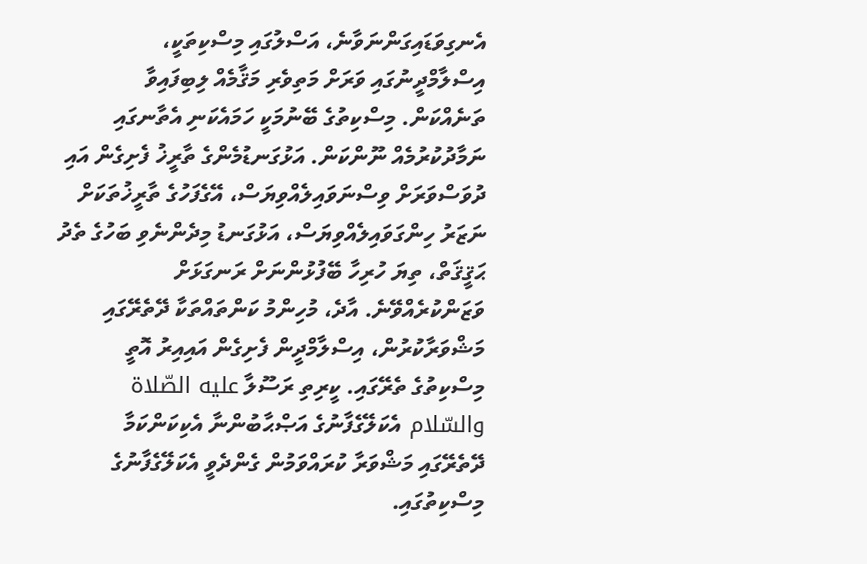އެނގިވަޑައިގަންނަވާނެ، އަސްލުގައި މިސްކިތަކީ، އިސްލާމްދީނުގައި ވަރަށް މަތިވެރި މަޤާމެއް ލިބިފައިވާ ތަނެއްކަން. މިސްކިތުގެ ބޭނުމަކީ ހަމައެކަނި އެތާނގައި ނަމާދުކުރުމެއް ނޫންކަން. އަޅުގަނޑުމެންގެ ތާރީޚު ފެށިގެން އައި ދުވަސްވަރަށް ވިސްނަވައިލެއްވިޔަސް، އޭގެފަހުގެ ތާރީޚުތަކަށް ނަޒަރު ހިންގަވައިލެއްވިޔަސް، އަޅުގަނޑު މިދެންނެވި ބަހުގެ ތެދު ޙަޤީޤަތް، ތިޔަ ހުރިހާ ބޭފުޅުންނަށް ރަނގަޅަށް ވަޒަންކުރެއްވޭނެ. އާދެ، މުހިންމު ކަންތައްތަކާ ދޭތެރޭގައި މަޝްވަރާކުރުން، އިސްލާމްދީން ފެށިގެން އައިއިރު އޮތީ މިސްކިތުގެ ތެރޭގައި. ކީރިތި ރަސޫލާ عليه الصّلاة والسّلام އެކަލޭގެފާނުގެ އަޞްޙާބުންނާ އެކިކަންކަމާ ދޭތެރޭގައި މަޝްވަރާ ކުރައްވަމުން ގެންދެވީ އެކަލޭގެފާނުގެ މިސްކިތުގައި.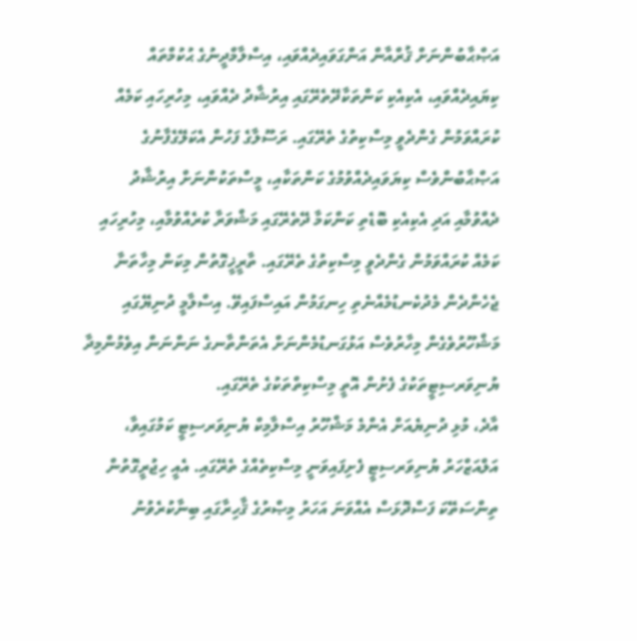އަޞްޙާބުންނަށް ޤުރްއާން އަންގަވައިދެއްވައި، އިސްލާމްދީނުގެ ޙުކުމްތައް ކިޔައިދެއްވައި، އެކިއެކި ކަންތަކާދޭތެރޭގައި އިރުޝާދު ދެއްވައި، މިހުރިހައި ކަމެއް ކުރައްވަމުން ގެންދެވީ މިސްކިތުގެ ތެރޭގައި. ރަސޫލާގެ ފަހުން އެކަލޭގެފާނުގެ އަޞްޙާބުންވެސް ކިޔަވައިދެއްވުމުގެ ކަންތަކާއި، މީސްތަކުންނަށް އިރުޝާދު ދެއްވުމާއި އަދި އެކިއެކި ބޮޑެތި ކަންކަމާ ދޭތެރޭގައި މަޝްވަރާ ކުރެއްވުމާއި، މިހުރިހައި ކަމެއް ކުރައްވަމުން ގެންދެވީ މިސްކިތުގެ ތެރޭގައި. ތާރީޚީގޮތުން މިކަން މިހާތަނާ ޖެހެންދެން މެދުކެނޑުމެއްނެތި ހިނގަމުން އައިސްފައިވޭ. އިސްލާމީ ދުނިޔޭގައި މަޝްހޫރުވެގެން މިހާރުވެސް އަޅުގަނޑުމެންނަށް އެތަންތާނގެ ނަންނަން އިވެމުންމިދާ ޔުނިވަރސިޓީތަކުގެ ފެށުން އޮތީ މިސްކިތްތަކުގެ ތެރޭގައި.
އާދެ، މުޅި ދުނިޔެއަށް އެންމެ މަޝްހޫރު އިސްލާމިކް ޔުނިވަރސިޓީ ކަމުގައިވާ، އަލްއަޒްހަރު ޔުނިވަރސިޓީ ފެށިފައިވަނީ މިސްކިތެއްގެ ތެރޭގައި. އެއީ ހިޖުރީގޮތުން ތިންސަތޭކަ ފަސްދޮޅަސް އެއްވަނަ އަހަރު މިޞްރުގެ ޤާހިރާގައި ބިނާކުރެވުނު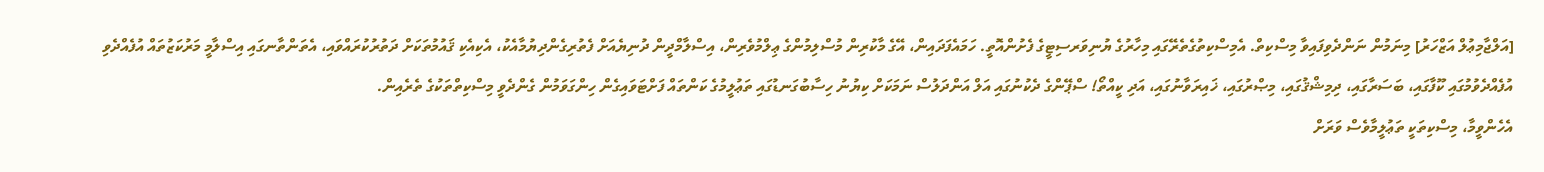[އަލްޖާމިޢުލް އަޒްހަރު] މިނަމުން ނަންދެވިފައިވާ މިސްކިތް. އެމިސްކިތުގެތެރޭގައި މިހާރުގެ ޔުނިވަރސިޓީގެ ފެށުންއޮތީ. ހަމައެފަދައިން، އޭގެ މާކުރިން މުސްލިމުންގެ ޢިލްމުވެރިން، އިސްލާމްދީން ދުނިޔެއަށް ފެތުރިގެންދިޔުމާއެކު، އެކިއެކި ޤައުމުތަކަށް ދަތުރުކުރައްވައި، އެތަންތާނގައި އިސްލާމީ މަރުކަޒުތައް އުފެއްދެވި އުފެއްދެވުމުގައި ކޫފާގައި، ބަސަރާގައި، ދިމިޝްޤުގައި، މިޞްރުގައި، ޚައިރަވާނުގައި، އަދި ކީއްތޯ! ސްޕޭންގެ ދެކުނުގައި އަލް އަންދަލުސް ނަމަކަށް ކިޔުނު ހިސާބުގަނޑުގައި ތަޢުލީމުގެ ކަންތައް ފަށްޓަވައިގެން ހިންގަވަމުން ގެންދެވީ މިސްކިތްތަކުގެ ތެރެއިން.
އެހެންވީމާ، މިސްކިތަކީ ތަޢުލީމާވެސް ވަރަށް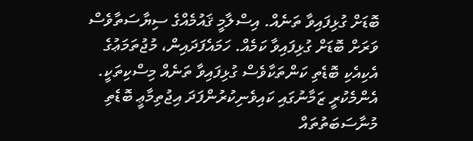ބޮޑަށް ގުޅިފައިވާ ތަނެއް. އިސްލާމީ ޤައުމެއްގެ ސިޔާސަތާވެސް ވަރަށް ބޮޑަށް ގުޅިފައިވާ ކަމެއް. ހަމައެފަދައިން، މުޖުތަމަޢުގެ އެކިއެކި ބޮޑެތި ކަންތަކާވެސް ގުޅިފައިވާ ތަނެއް މިސްކިތަކީ. އެންމެކުރީ ޒަމާނުގައި ކައިވެނިކުރުންފަދަ އިޖުތިމާޢީ ބޮޑެތި މުނާސަބަތުތައް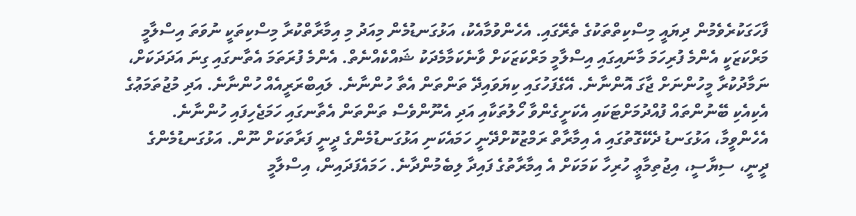ފާހަގަކުރެވެމުން ދިޔައީ މިސްކިތްތަކުގެ ތެރޭގައި. އެހެންވުމާއެކު، އަޅުގަނޑުމެން މިއަދު މި އިމާރާތްކުރާ މިސްކިތަކީ ނުވަތަ އިސްލާމީ މަރްކަޒަކީ އެންމެ ފުރިހަމަ މާނައިގައި އިސްލާމީ މަރްކަޒަކަށް ވާނެކަމާމެދަކު ޝައްކެއްނެތް. އެންމެ ފުރަތަމަ އެތާނގައި ގިނަ އަދަދަކަށް، ނަމާދުކުރާ މީހުންނަށް ޖާގަ އޮންނާނެ. އޭގެފަހުގައި ކިޔަވައިދޭ ތަންތަން އެތާ ހުންނާނެ. ލައިބްރަރީއެއް ހުންނާނެ. އަދި މުޖުތަމަޢުގެ އެކިއެކި ބޭނުންތައް ފުއްދުމަށްޓަކައި އެކަށީގެންވާ ހޯލުތަކާއި އަދި އެނޫންވެސް ތަންތަން އެތާނގައި ހަމަޖެހިފައި ހުންނާނެ. އެހެންވީމާ، އަޅުގަނޑު ދެކޭގޮތުގައި އެ އިމާރާތް ރަމްޒުކޮށްދޭނީ ހަމައެކަނި އަޅުގަނޑުމެންގެ ދީނީ ފަރާތަކަށް ނޫން. އަޅުގަނޑުމެންގެ ދީނީ، ސިޔާސީ، އިޖުތިމާޢީ ހުރިހާ ކަމަކަށް އެ އިމާރާތުގެ ފައިދާ ލިބެމުންދާނެ. ހަމައެފަދައިން، އިސްލާމީ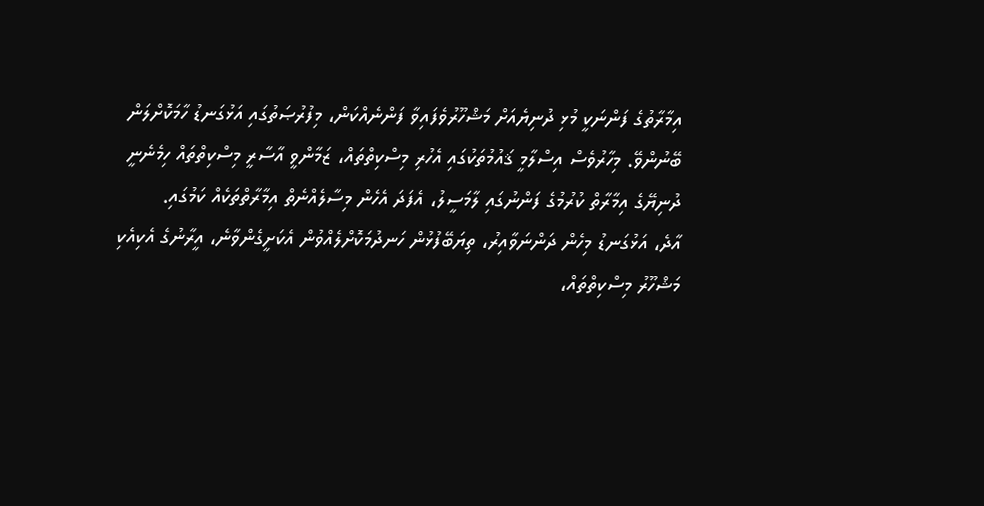އިމާރާތުގެ ފަންނަކީ މުޅި ދުނިޔެއަށް މަޝްހޫރުވެފައިވާ ފަންނެއްކަން، މިފުރުޞަތުގައި އަޅުގަނޑު ހާމަކޮށްލަން ބޭނުންވޭ. މިހާރުވެސް އިސްލާމީ ޤައުމުތަކުގައި އެހުރި މިސްކިތްތައް، ޒަމާންވީ އާސާރީ މިސްކިތްތައް ހިމެނެނީ ދުނިޔޭގެ އިމާރާތް ކުރުމުގެ ފަންނުގައި ލާމަސީލު، އެފަދަ އެހެން މިސާލެއްނެތް އިމާރާތްތަކެއް ކަމުގައި.
އާދެ، އަޅުގަނޑު މިހެން ދަންނަވާއިރު، ތިޔަބޭފުޅުން ހަނދުމަކޮށްލެއްވުން އެކަށީގެންވާނެ، އީރާނުގެ އެކިއެކި މަޝްހޫރު މިސްކިތްތައް،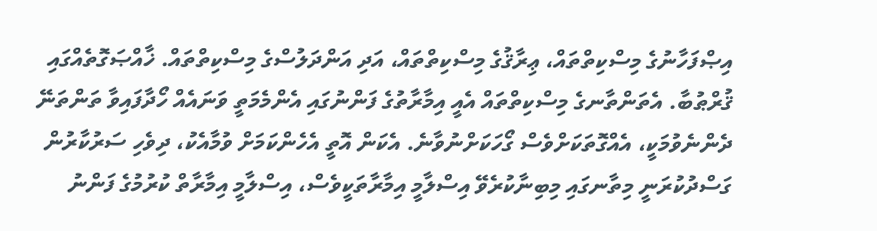އިޞްފަހާނުގެ މިސްކިތްތައް، ޢިރާޤުގެ މިސްކިތްތައް، އަދި އަންދަލުސްގެ މިސްކިތްތައް. ޚާއްޞަގޮތެއްގައި ޤުރްޠުބާ. އެތަންތާނގެ މިސްކިތްތައް އެއީ އިމާރާތުގެ ފަންނުގައި އެންމެމަތީ ވަނައެއް ހޯދާފައިވާ ތަންތަނޭ ދެންނެވުމަކީ، އެއްގޮތަކަށްވެސް ގޯހަކަށްނުވާނެ. އެކަން އޮތީ އެހެންކަމަށް ވުމާއެކު، ދިވެހި ސަރުކާރުން ގަސްދުކުރަނީ މިތާނގައި މިބިނާކުރެވޭ އިސްލާމީ އިމާރާތަކީވެސް، އިސްލާމީ އިމާރާތް ކުރުމުގެ ފަންނު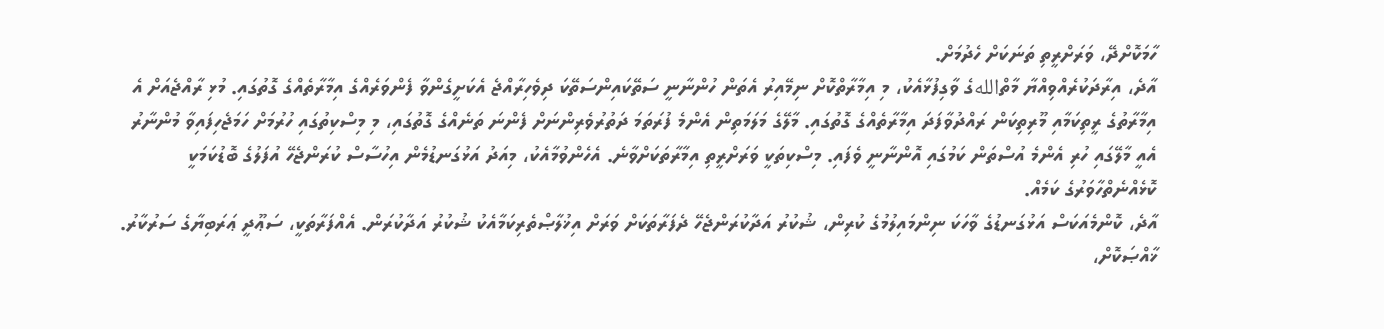ހާމަކޮށްދޭ، ވަރަށްރީތި ތަނަކަށް ހެދުމަށް.
އާދެ، އިރާދަކުރެއްވިއްޔާ މާތްاللهގެ ވާގިފުޅާއެކު، މި އިމާރާތްކޮށް ނިމޭއިރު އެތަން ހުންނާނީ ސަތޭކައިންސަތޭކަ ދިވެހިރާއްޖެ އެކަށީގެންވާ ފެންވަރެއްގެ އިމާރާތެއްގެ ގޮތުގައި. މުޅި ރާއްޖެއަށް އެ އިމާރާތުގެ ރީތިކަމާއި މޫރިތިކަން ރައްދުވާފަދަ އިމާރާތެއްގެ ގޮތުގައި. މާލޭގެ މަލަމަތިން އެންމެ ފުރަތަމަ ދަތުރުވެރިންނަށް ފެންނަ ތަނެއްގެ ގޮތުގައި، މި މިސްކިތުގައި ހުރުމަށް ހަމަޖެހިފައިވާ މުންނާރު އެއީ މާލޭގައި ހުރި އެންމެ އުސްތަން ކަމުގައި އޮންނާނީ ވެފައި. މިސްކިތަކީ ވަރަށްރީތި އިމާރާތަކަށްވާނެ. އެހެންވުމާއެކު، މިއަދު އަޅުގަނޑުމެން އިހުސާސް ކުރަންޖެހޭ އުފަލުގެ ބޮޑުކަމަކީ ކޮޅެއްނެތްހާވަރުގެ ކަމެއް.
އާދެ، ކޮންމެއަކަސް އަޅުގަނޑުގެ ވާހަކަ ނިންމައިލުމުގެ ކުރިން، ޝުކުރު އަދާކުރަންޖެހޭ ދެފަރާތަކަށް ވަރަށް އިޚުލާޞްތެރިކަމާއެކު ޝުކުރު އަދާކުރަން. އެއްފަރާތަކީ، ސަޢޫދީ ޢަރަބިޔާގެ ސަރުކާރު. ޚާއްޞަކޮށް،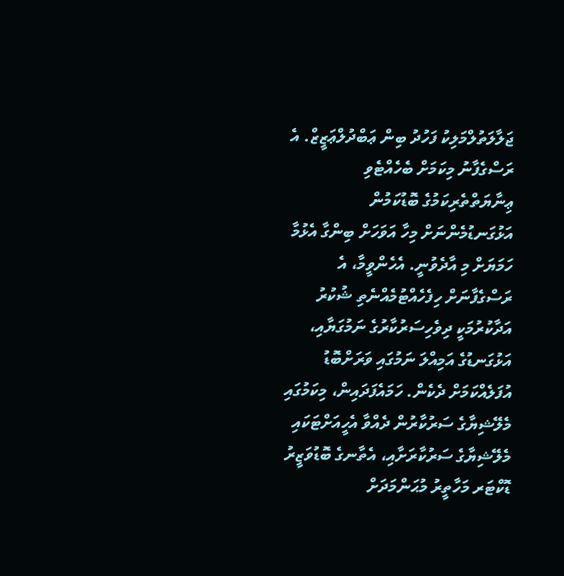ޖަލާލަތުލްމަލިކު ފަހުދު ބިން ޢަބްދުލްޢަޒީޒް. އެ ރަސްގެފާނު މިކަމަށް ބެހެއްޓެވި ޢިނާޔަތްތެރިކަމުގެ ބޮޑުކަމުން އަޅުގަނޑުމެންނަށް މިހާ އަވަހަށް ބިންގާ އެޅުމާ ހަމަޔަށް މި އާދެވުނީ. އެހެންވީމާ، އެ ރަސްގެފާނަށް ހިފެހެއްޓުމެއްނެތި ޝުކުރު އަދާކުރުމަކީ ދިވެހިސަރުކާރުގެ ނަމުގަޔާއި، އަޅުގަނޑުގެ އަމިއްލަ ނަމުގައި ވަރަށްބޮޑު އުފަލެއްކަމަށް ދެކެން. ހަމައެފަދައިން، މިކަމުގައި މެލޭޝިޔާގެ ސަރުކާރުން ދެއްވާ އެހީއަށްޓަކައި މެލޭޝިޔާގެ ސަރުކާރަށާއި، އެތާނގެ ބޮޑުވަޒީރު ޑޮކްޓަރ މަހާތީރު މުޙަންމަދަށް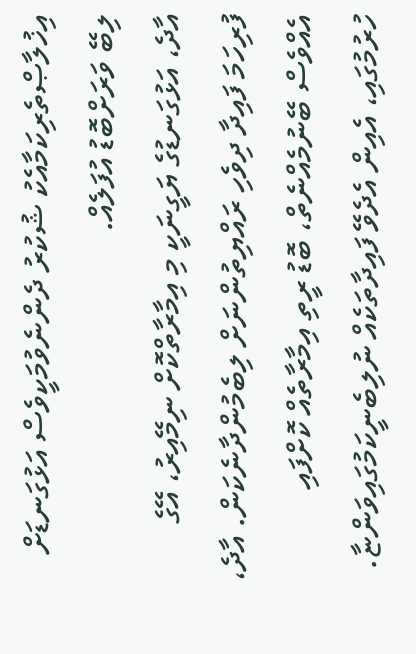އިޚުލާޞްތެރިކަމާއެކު ޝުކުރު ދެންނެވުމަކީވެސް އަޅުގަނޑަށް ލިބޭ ވަރަށްބޮޑު އުފަލެއް.
އާދެ، އަޅުގަނޑުގެ ޔަގީނަކީ މި އިމާރާތްކޮށް ނިމޭއިރު، އޭގެ ފުރިހަމަ ފައިދާ ދިވެހި ރައްޔިތުންނަށް ލިބެމުންދާނެކަން. އާދެ، އެއްވެސް ބޭނުމެއްނެތް، ބޮޑު ރީތި އިމާރާތެއް ކޮށްފައި ހުރުމުގައި، އެއިން އެދެވޭ ފައިދާތަކެއް ނުލިބެނީކަމުގައިވަންޏާ.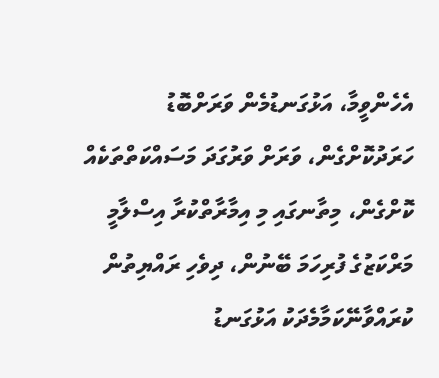އެހެންވީމާ، އަޅުގަނޑުމެން ވަރަށްބޮޑު ހަރަދުކޮށްގެން، ވަރަށް ވަރުގަދަ މަސައްކަތްތަކެއް ކޮށްގެން، މިތާނގައި މި އިމާރާތްކުރާ އިސްލާމީ މަރްކަޒުގެ ފުރިހަމަ ބޭނުން، ދިވެހި ރައްޔިތުން ކުރައްވާނޭކަމާމެދަކު އަޅުގަނޑު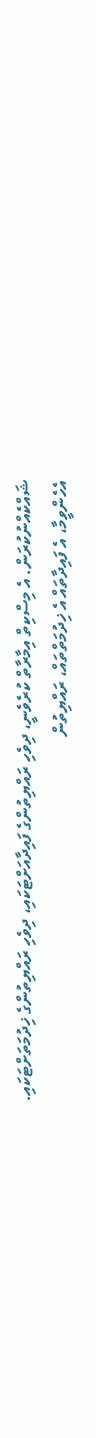ޝައްކެއްނުކުރަން. އެ މިސްކިތް އިމާރާތް ކުރެވެނީ، ދިވެހި ރައްޔިތުންގެ ފައިދާއަށްޓަކައި، ދިވެހި ރައްޔިތުންގެ ޚިދުމަތަށްޓަކައި.
އެހެންވީމާ، އެ ފައިދާތައް އެ ޚިދުމަތްތައް، ރައްޔިތުން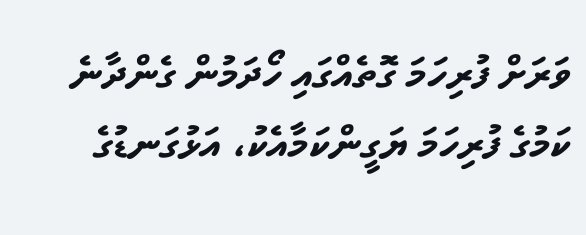ވަރަށް ފުރިހަމަ ގޮތެއްގައި ހޯދަމުން ގެންދާނެ ކަމުގެ ފުރިހަމަ ޔަގީންކަމާއެކު، އަޅުގަނޑުގެ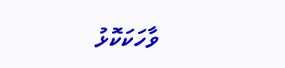ވާހަކަކޮޅު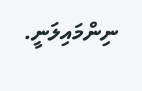ނިންމައިލަނީ.